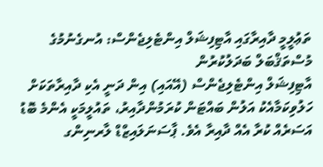ތަޢުލީމީ ދާއިރާގައި އާޓިފިޝަލް އިންޓެލިޖެންސް: އުނގެނުމުގެ މުސްތަޤްބަލް ބަދަލުކުރުން
އާޓިފިޝަލް އިންޓެލިޖެންސް (އޭއައި) އިން ދަނީ އެކި ދާއިރާތަކަށް ހަލުވިކަމާއެކު އަލުން ބައްޓަން ކުރަމުންދާއިރު، ތައުލީމަކީ އެންމެ ބޮޑު އަސަރެއް ކުރާ އެއް ދާއިރާ އެވެ. ޕާސަނަލައިޒްޑް ލާރނިންގ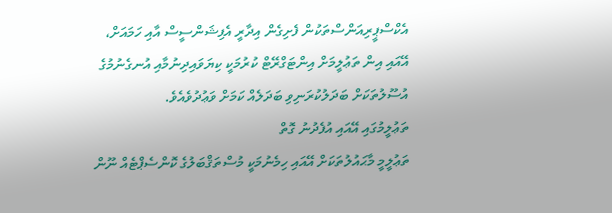އެކްސްޕީރިއަންސްތަކުން ފެށިގެން އިދާރީ އެފިޝަންސީސް އާއި ހަމައަށް، އޭއައި އިން ތަޢުލީމަށް އިންޓަގްރޭޓް ކުރުމަކީ ކިޔަވައިދިނުމާއި އުނގެނުމުގެ އުސޫލުތަކަށް ބަދަލުކުރަނިވި ބަދަލެއް ކަމަށް ވަޢުދުވެއެވެ.
ތަޢުލީމުގައި އޭއައި އުފެދުނު ގޮތް
ތަޢުލީމީ މާޙައުލުތަކަށް އޭއައި ހިމެނުމަކީ މުސްތަޤްބަލުގެ ކޮންސެޕްޓެއް ނޫން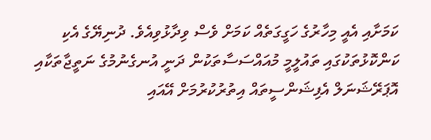ކަމަށާއި އެއީ މިހާރުގެ ހަގީގަތެއް ކަމަށް ވެސް ވިދާޅުވިއެވެ. ދުނިޔޭގެ އެކި ކަންކޮޅުތަކުގައި ތައުލީމީ މުއައްސަސާތަކުން ދަނީ އުނގެނުމުގެ ނަތީޖާތަކާއި އޮޕަރޭޝަނަލް އެފިޝަންސީތައް އިތުރުކުރުމަށް އޭއައި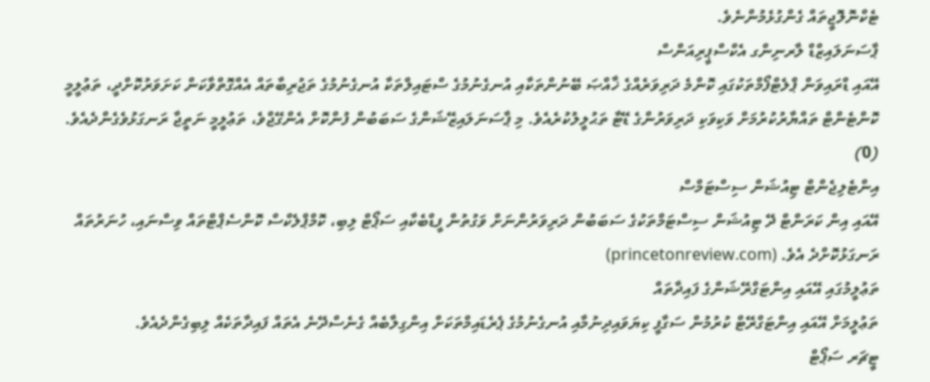ޓެކްނޮލޮޖީތައް ގެންގުޅެމުންނެވެ.
ޕާސަނަލައިޒްޑް ލާރނިންގ އެކްސްޕީރިއަންސް
އޭއައި ޑްރައިވަން ޕްލެޓްފޯމްތަކުގައި ކޮންމެ ދަރިވަރެއްގެ ޚާއްޞަ ބޭނުންތަކާއި އުނގެނުމުގެ ސްޓައިލްތަކާ އުނގެނުމުގެ ތަޖުރިބާތައް އެއްގޮތްވާކަން ކަށަވަރުކޮށްދީ، ތަޢުލީމީ ކޮންޓެންޓް ތައްޔާރުކުރުމަށް ވަކިވަކި ދަރިވަރުންގެ ޑޭޓާ ތަޙުލީލުކުރެއެވެ. މި ޕާސަނަލައިޒޭޝަންގެ ސަބަބުން ފުންކޮށް އެންގޭޖްވެ، ތަޢުލީމީ ނަތީޖާ ރަނގަޅުވެގެންދެއެވެ. (0)
އިންޓެލިޖެންޓް ޓިއުޝަން ސިސްޓަމްސް
އޭއައި އިން ކަރަންޓް ދޭ ޓިއުޝަން ސިސްޓަމްތަކުގެ ސަބަބުން ދަރިވަރުންނަށް ވަގުތުން ފީޑްބެކާއި ސަޕޯޓް ލިބި، ކޮމްޕްލެކްސް ކޮންސެޕްޓްތައް ވިސްނައި، ހުނަރުތައް ރަނގަޅުކޮށްދެ އެވެ. (princetonreview.com)
ތަޢުލީމުގައި އޭއައި އިންޓަގްރޭޝަންގެ ފައިދާތައް
ތަޢުލީމަށް އޭއައި އިންޓަގްރޭޓް ކުރުމުން ސަގާފީ ކިޔަވައިދިނުމާއި އުނގެނުމުގެ ޕެރެޑައިމްތަކަށް އިންގިލާބެއް ގެނެސްދޭނެ އެތައް ފައިދާތަކެއް ލިބިގެންދެއެވެ.
ޓީޗަރ ސަޕޯޓް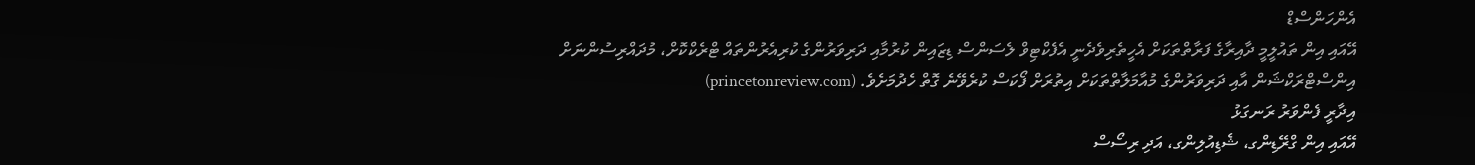އެންހަންސްޑް
އޭއައި އިން ތައުލީމީ ދާއިރާގެ ފަރާތްތަކަށް އެހީތެރިވެދެނީ އެފެކްޓިވް ލެސަންސް ޑިޒައިން ކުރުމާއި ދަރިވަރުންގެ ކުރިއެރުންތައް ޓްރެކްކޮށް، މުދައްރިސުންނަށް އިންސްޓްރަކްޝަން އާއި ދަރިވަރުންގެ މުއާމަލާތްތަކަށް އިތުރަށް ފޯކަސް ކުރެވޭނެ ގޮތް ހެދުމަށެވެ. (princetonreview.com)
އިދާރީ ފެންވަރު ރަނގަޅު
އޭއައި އިން ގްރޭޑިންގ، ޝެޑިއުލިންގ، އަދި ރިސޯސް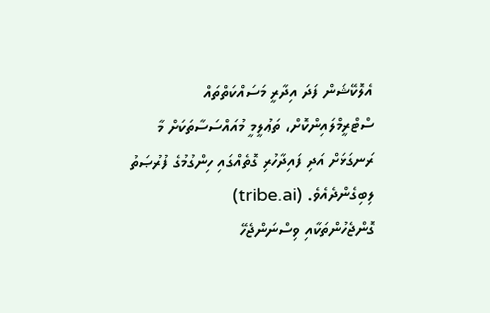އެލޮކޭޝަން ފަދަ އިދާރީ މަސައްކަތްތައް ސްޓްރީމްލައިންކޮށް، ތަޢުލީމީ މުއައްސަސާތަކަށް މާ ރަނގަޅަށް އަދި ފައިދާހުރި ގޮތެއްގައި ހިންގުމުގެ ފުރުޞަތު ލިބިގެންދެއެވެ. (tribe.ai)
ގޮންޖެހުންތަކާއި ވިސްނަންޖެހޭ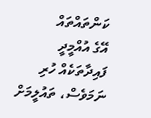ކަންތައްތައް
އޭގެ އުއްމީދީ ފައިދާތަކެއް ހުރި ނަމަވެސް، ތައުލީމަށް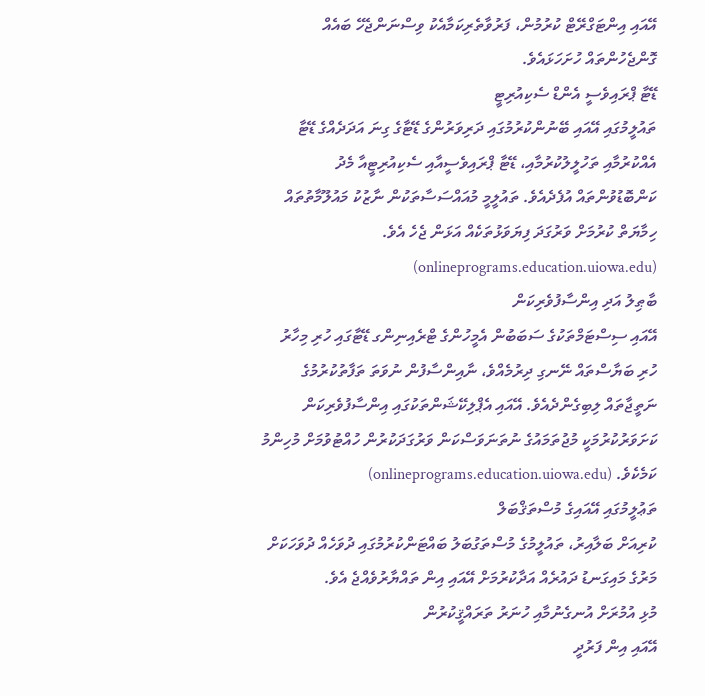އޭއައި އިންޓަގްރޭޓް ކުރުމުން، ފަރުވާތެރިކަމާއެކު ވިސްނަންޖެހޭ ބައެއް ގޮންޖެހުންތައް ހުށަހަޅައެވެ.
ޑޭޓާ ޕްރައިވެސީ އެންޑް ސެކިއުރިޓީ
ތައުލީމުގައި އޭއައި ބޭނުންކުރުމުގައި ދަރިވަރުންގެ ޑޭޓާގެ ގިނަ އަދަދެއްގެ ޑޭޓާ އެއްކުރުމާއި ތަހުލީލުކުރުމާއި، ޑޭޓާ ޕްރައިވެސީއާއި ސެކިއުރިޓީއާ މެދު ކަންބޮޑުވުންތައް އުފެދެއެވެ. ތައުލީމީ މުއައްސަސާތަކުން ނާޒުކު މައުލޫމާތުތައް ހިމާޔަތް ކުރުމަށް ވަރުގަދަ ފިޔަވަޅުތަކެއް އަޅަން ޖެހެ އެވެ. (onlineprograms.education.uiowa.edu)
ބާޠިލު އަދި އިންސާފުވެރިކަން
އޭއައި ސިސްޓަމްތަކުގެ ސަބަބުން އެމީހުންގެ ޓްރެއިނިންގ ޑޭޓާގައި ހުރި މިހާރު ހުރި ބަޔާސްތައް ނޭނގި ދިރުމެއްވެ، ނާއިންސާފުން ނުވަތަ ތަފާތުކުރުމުގެ ނަތީޖާތައް ލިބިގެންދެއެވެ. އޭއައި އެޕްލިކޭޝަންތަކުގައި އިންސާފުވެރިކަން ކަށަވަރުކުރުމަކީ މުޖުތަމައުގެ ނުތަނަވަސްކަން ވަރުގަދަކުރުން ހުއްޓުވުމަށް މުހިންމު ކަމެކެވެ. (onlineprograms.education.uiowa.edu)
ތަޢުލީމުގައި އޭއައިގެ މުސްތަޤްބަލް
ކުރިއަށް ބަލާއިރު، ތައުލީމުގެ މުސްތަގުބަލު ބައްޓަންކުރުމުގައި ދުވަހެއް ދުވަހަކަށް މަރުގެ މައިގަނޑު ދައުރެއް އަދާކުރުމަށް އޭއައި އިން ތައްޔާރުވެއްޖެ އެވެ.
މުޅި އުމުރަށް އުނގެނުމާއި ހުނަރު ތަރައްޤީކުރުން
އޭއައި އިން ފަރުދީ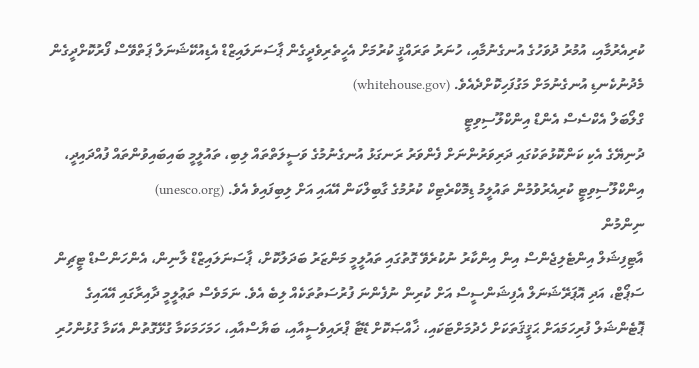ކުރިއެރުމާއި، އުމުރު ދުވަހުގެ އުނގެނުމާއި، ހުނަރު ތަރައްޤީ ކުރުމަށް އެހީތެރިވެދީގެން ޕާސަނަލައިޒްޑް އެޑިއުކޭޝަނަލް ޕަތްވޭސް ފޯރުކޮށްދީގެން މެދުނުކެނޑި އުނގެނުމަށް މަގުފަހިކޮށްދެއެވެ. (whitehouse.gov)
ގްލޯބަލް އެކްސެސް އެންޑް އިންކްލޫސިވިޓީ
ދުނިޔޭގެ އެކި ކަންކޮޅުތަކުގައި ދަރިވަރުންނަށް ފެންވަރު ރަނގަޅު އުނގެނުމުގެ ވަސީލަތްތައް ލިބި، ތައުލީމީ ބައިބައިވުންތައް ފުއްދައިދީ، އިންކްލޫސިވިޓީ ކުރިއެރުވުމުން ތައުލީމު ޑިމޮކްރެޓިކް ކުރުމުގެ ގާބިލްކަން އޭއައި އަށް ލިބިފައިވެ އެވެ. (unesco.org)
ނިންމުން
އާޓިފިޝަލް އިންޓެލިޖެންސް އިން އިންކާރު ނުކުރެވޭ ގޮތުގައި ތައުލީމީ މަންޒަރު ބަދަލުކޮށް، ޕާސަނަލައިޒްޑް ލާނިން، އެންހަންސްޑް ޓީޗިން ސަޕޯޓް، އަދި އޮޕަރޭޝަނަލް އެފިޝަންސީސް އަށް ކުރިން ނުފެންނަ ފުރުސަތުތަކެއް ލިބެ އެވެ. ނަމަވެސް ތަޢުލީމީ ދާއިރާގައި އޭއައިގެ ޕޮޓެންޝަލް ފުރިހަމައަށް ޙަޤީޤަތަކަށް ހެދުމަށްޓަކައި، ޚާއްޞަކޮށް ޑޭޓާ ޕްރައިވެސީއާއި، ބަޔާސްއާއި، ހަމަހަމަކަމާ ގުޅޭގޮތުން އެކަމާ ގުޅުންހުރި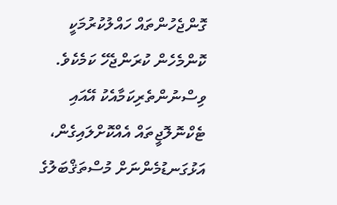ގޮންޖެހުންތައް ހައްލުކުރުމަކީ ކޮންމެހެން ކުރަންޖެހޭ ކަމެކެވެ. ވިސްނުންތެރިކަމާއެކު އޭއައި ޓެކްނޮލޮޖީތައް އެއްކޮށްލައިގެން، އަޅުގަނޑުމެންނަށް މުސްތަޤްބަލުގެ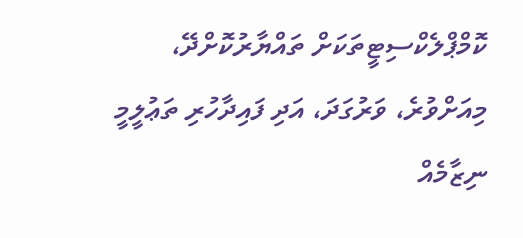ކޮމްޕްލެކްސިޓީތަކަށް ތައްޔާރުކޮށްދޭ، މިއަށްވުރެ، ވަރުގަދަ، އަދި ފައިދާހުރި ތަޢުލީމީ ނިޒާމެއް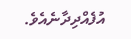އުފެއްދިދާނެއެވެ.